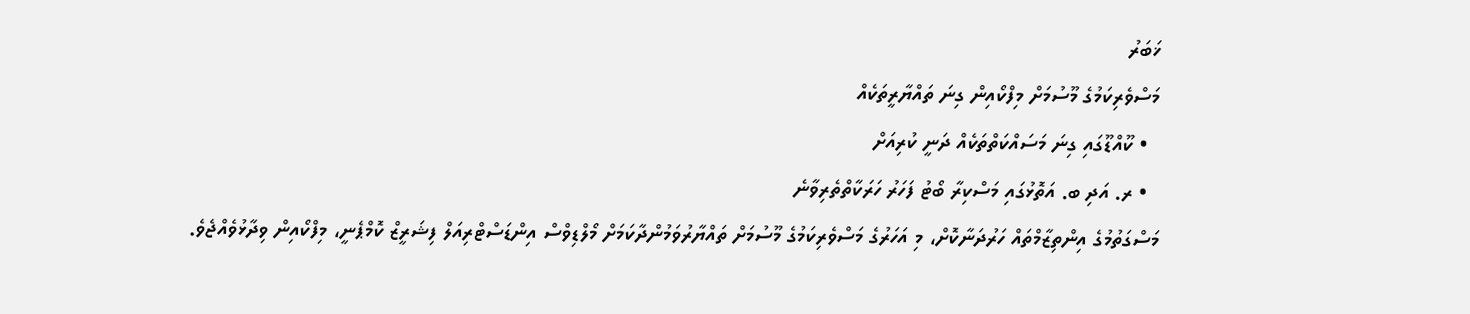ޚަބަރު
މަސްވެރިކަމުގެ މޫސުމަށް މިފްކޯއިން ގިނަ ތައްޔާރީތަކެއް
  • ކޫއްޑޫގައި ގިނަ މަސައްކަތްތަކެއް ދަނީ ކުރިއަށް
  • ރ. އަދި ބ. އަތޮޅުގައި މަސްކިރާ ބޯޓު ފަހަރު ހަރަކާތްތެރިވާނެ
މަސްގަތުމުގެ އިންތިޒާމްތައް ހަރުދަނާކޮށް، މި އަހަރުގެ މަސްވެރިކަމުގެ މޫސުމަށް ތައްޔާރުވަމުންދާކަމަށް މޯލްޑިވްސް އިންޑަސްޓްރިއަލް ފިޝަރީޒް ކޮމްޕެނީ، މިފްކޯއިން ވިދާޅުވެއްޖެވެ.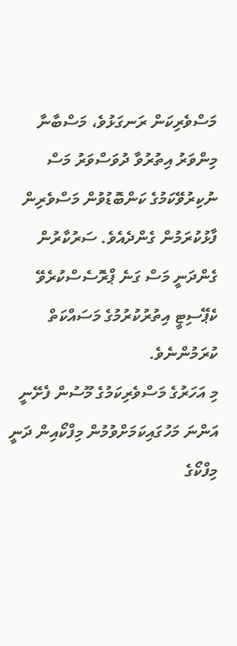މަސްވެރިކަން ރަނގަޅުވެ، މަސްބާނާ މިންވަރު އިތުރުވާ ދުވަސްވަރު މަސް ނުކިރުވޭކަމުގެ ކަންބޮޑުވުން މަސްވެރިން ފާޅުކުރަމުން ގެންދެއެވެ. ސަރުކާރުން ގެންދަނީ މަސް ގަނެ ޕްރޮސެސްކުރެވޭ ކެޕޭސިޓީ އިތުރުކުރުމުގެ މަސައްކަތް ކުރަމުންނެވެ.
މި އަހަރުގެ މަސްވެރިކަމުގެ މޫސުން ފެށޭނީ އަންނަ މަހުގައިކަމަށްވުމުން މިފްކޯއިން ދަނީ މިފްކޯގެ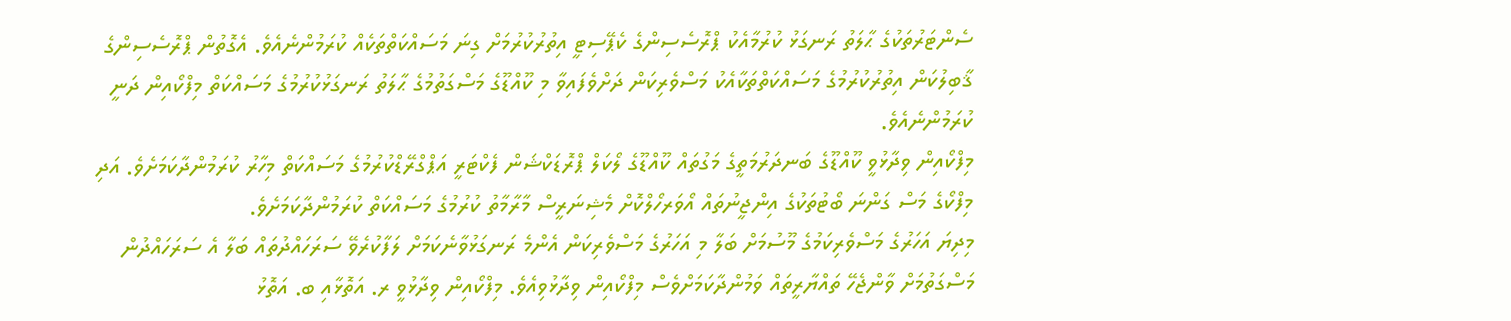ސެންޓަރުތަކުގެ ޙާލަތު ރަނގަޅު ކުރުމާއެކު ޕްރޮސެސިންގެ ކެޕޭސިޓީ އިތުރުކުރުމަށް ގިނަ މަސައްކަތްތަކެއް ކުރަމުންނެއެވެ. އެގޮތުން ޕްރޮސެސިންގެ ޤާބިލުކަން އިތުރުކުރުމުގެ މަސައްކަތްތަކާއެކު މަސްވެރިކަން ދަށްވެފައިވާ މި ކޫއްޑޫގެ މަސްގަތުމުގެ ޙާލަތު ރަނގަޅުކުރުމުގެ މަސައްކަތް މިފްކޯއިން ދަނީ ކުރަމުންނެއެވެ.
މިފްކޯއިން ވިދާޅުވީ ކޫއްޑޫގެ ބަނދަރުމަތީގެ މަގުތައް ކޫއްޑޫގެ ލޯކަލް ޕްރޮޑަކްޝަން ފެކްޓަރީ އަޕްގްރޭޑްކުރުމުގެ މަސައްކަތް މިހާރު ކުރަމުންދާކަމަށެވެ. އަދި މިފްކޯގެ މަސް ގަންނަ ބޯޓުތަކުގެ އިންޖީނުތައް އޯވަރހޯލްކޮށް މެޝިނަރީސް މާރާމާތު ކުރުމުގެ މަސައްކަތް ކުރަމުންދާކަމަށެވެ.
މިދިޔަ އަހަރުގެ މަސްވެރިކަމުގެ މޫސުމަށް ބަލާ މި އަހަރުގެ މަސްވެރިކަން އެންމެ ރަނގަޅުވާނެކަމަށް ލަފާކުރެވޭ ސަރަހައްދުތައް ބަލާ އެ ސަރަހައްދުން މަސްގަތުމަށް ވާންޖެހޭ ތައްޔާރީތައް ވަމުންދާކަމަށްވެސް މިފްކޯއިން ވިދާޅުވިއެވެ. މިފްކޯއިން ވިދާޅުވީ ރ. އަތޮޅާއި ބ. އަތޮޅު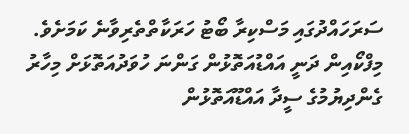ސަރަހައްދުގައި މަސްކިރާ ބޯޓު ހަރަކާތްތެރިވާނެ ކަމަށެވެ.
މިފްކޯއިން ދަނީ އައްޑުއަތޮޅުން ގަންނަ ހުވަދުއަތޮޅަށް މިހާރު ގެންދިޔުމުގެ ސީދާ އައްޑޫއަތޮޅުން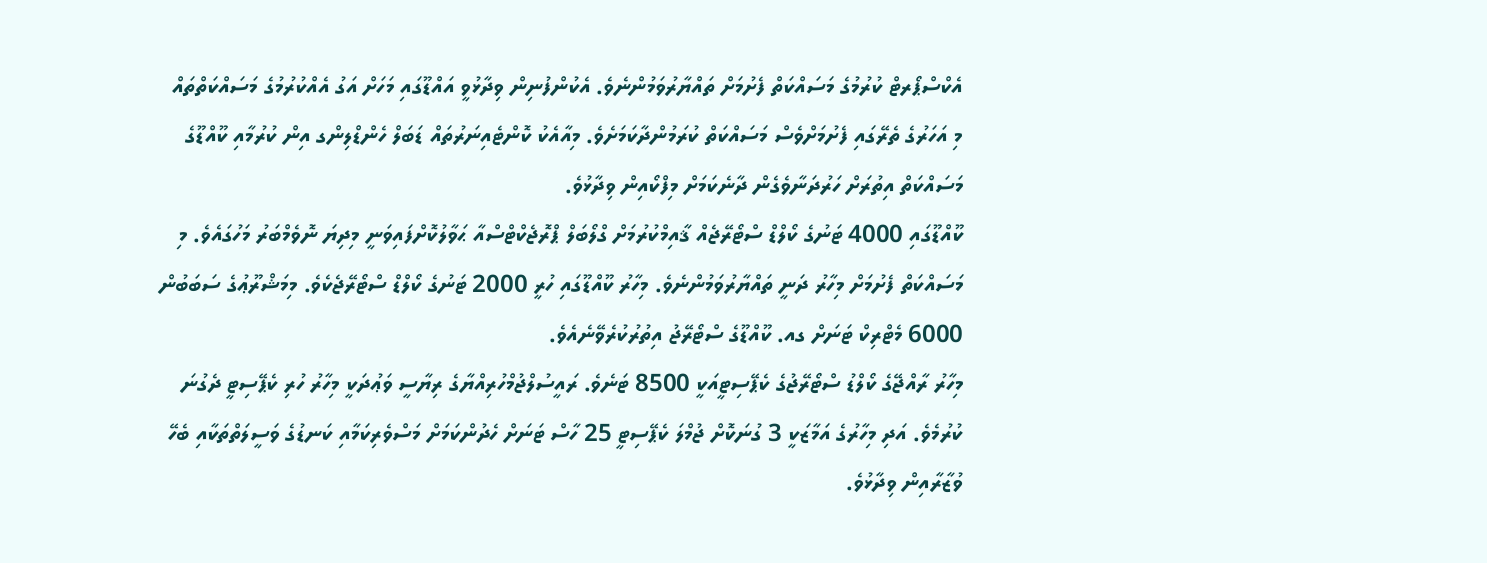އެކްސްޕޯރޓް ކުރުމުގެ މަސައްކަތް ފެށުމަށް ތައްޔާރުވަމުންނެވެ. އެކުންފުނިން ވިދާޅުވީ އައްޑޫގައި މަހަށް އަގު އެއްކުރުމުގެ މަސައްކަތްތައް މި އަހަރުގެ ތެރޭގައި ފެށުމަށްވެސް މަސައްކަތް ކުރަމުންދާކަމަށެވެ. މިއާއެކު ކޮންޓެއިނަރުތައް ޑަބަލް ހެންޑްލިންގ އިން ކުރުމާއި ކޫއްޑޫގެ މަސައްކަތް އިތުރަށް ހަރުދަނާވެގެން ދާނެކަމަށް މިފްކޯއިން ވިދާޅުވެ.
ކޫއްޑޫގައި 4000 ޓަނުގެ ކޯލްޑް ސްޓޯރޭޖެއް ޤާއިމްކުރުމަށް ގްލޯބަލް ޕްރޮޖެކްޓްސްއާ ޙަވާލުކޮށްފައިވަނީ މިދިޔަ ނޮވެމްބަރު މަހުގައެވެ. މި މަސައްކަތް ފެށުމަށް މިހާރު ދަނީ ތައްޔާރުވަމުންނެވެ. މިހާރު ކޫއްޑޫގައި ހުރީ 2000 ޓަނުގެ ކޯލްޑް ސްޓޯރޭޖެކެވެ. މިމަޝްރޫޢުގެ ސަބަބުން 6000 މެޓްރިކް ޓަނަށް ގއ. ކޫއްޑޫގެ ސްޓޯރޭޖު އިތުރުކުރެވޭނެއެވެ.
މިހާރު ރާއްޖޭގެ ކޯލްޑު ސްޓޯރޭޖުގެ ކެޕޭސިޓީއަކީ 8500 ޓަނެވެ. ރައީސުލްޖުމްހުރިއްޔާގެ ރިޔާސީ ވަޢުދަކީ މިހާރު ހުރި ކެޕޭސިޓީ ދެގުނަ ކުރުމެވެ. އަދި މިހާރުގެ އަމާޒަކީ 3 ގުނަކޮށް ޖުމްލަ ކެޕޭސިޓީ 25 ހާސް ޓަނަށް ހެދުންކަމަށް މަސްވެރިކަމާއި ކަނޑުގެ ވަސީލަތްތަކާއި ބެހޭ ވުޒާރާއިން ވިދާޅުވެ.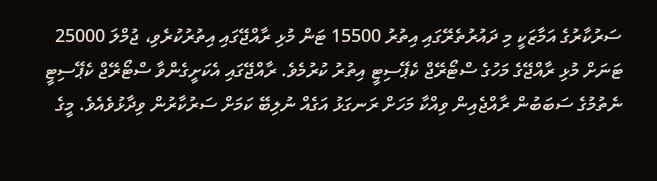ސަރުކާރުގެ އަމާޒަކީ މި ދައުރުތެރޭގައި އިތުރު 15500 ޓަން މުޅި ރާއްޖޭގައި އިތުރުކުރެވި، ޖުމްލަ 25000 ޓަނަށް މުޅި ރާއްޖޭގެ މަހުގެ ސްޓޯރޭޖް ކެޕޭސިޓީ އިތުރު ކުރުމެވެ. ރާއްޖޭގައި އެކަށީގެންވާ ސްޓޯރޭޖް ކެޕޭސިޓީ ނެތުމުގެ ސަބަބުން ރާއްޖެއިން ވިއްކާ މަހަށް ރަނގަޅު އަގެއް ނުލިބޭ ކަމަށް ސަރުކާރުން ވިދާޅުވެއެވެ. މީގެ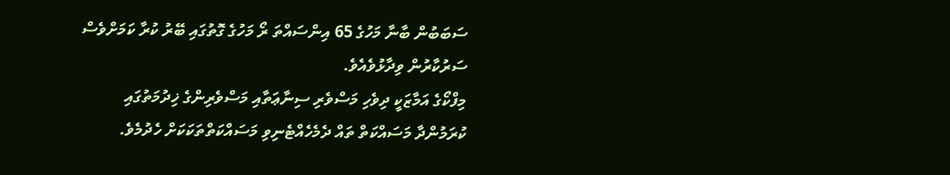ސަބަބުން ބާނާ މަހުގެ 65 އިންސައްތަ ރޯ މަހުގެ ގޮތުގައި ބޭރު ކުރާ ކަމަށްވެސް ސަރުކާރުން ވިދާޅުވެއެވެ.
މިފްކޯގެ އަމާޒަކީ ދިވެހި މަސްވެރި ސިނާޢަތާއި މަސްވެރިންގެ ޚިދުމަތުގައި ކުރަމުންދާ މަސައްކަތް ތައް ދެމެހެއްޓެނިވި މަސައްކަތްތަކަކަށް ހެދުމެވެ.